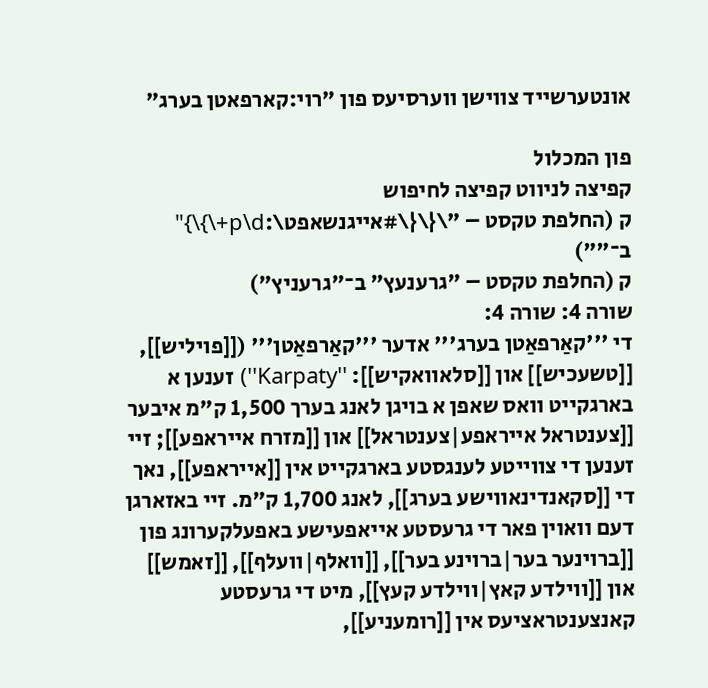אונטערשייד צווישן ווערסיעס פון "רוי:קארפאטן בערג"

פון המכלול
קפיצה לניווט קפיצה לחיפוש
ק (החלפת טקסט – "\{\{\#אייגנשאפט\:p\d+\}\}" ב־"")
ק (החלפת טקסט – "גרענעץ" ב־"גרעניץ")
שורה 4: שורה 4:
די '''קאַרפאַטן בערג''' אדער '''קאַרפאַטן''' ([[פויליש]], [[טשעכיש]] און [[סלאוואקיש]]: ''Karpaty'') זענען א בארגקייט וואס שאפן א בויגן לאנג בערך 1,500 ק"מ איבער [[צענטראל אייראפע|צענטראל]] און [[מזרח אייראפע]]; זיי זענען די צווייטע לענגסטע בארגקייט אין [[אייראפע]], נאך די [[סקאנדינאווישע בערג]], לאנג 1,700 ק"מ. זיי באזארגן דעם וואוין פאר די גרעסטע אייאפעישע באפעלקערונג פון [[ברוינער בער|ברוינע בער]], [[וואלף|וועלף]], [[זאמש]] און [[ווילדע קאץ|ווילדע קעץ]], מיט די גרעסטע קאנצענטראציעס אין [[רומעניע]],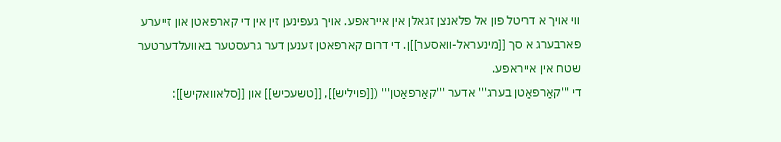ווי אויך א דריטל פון אל פלאנצן זגאלן אין אייראפע. אויך געפינען זין אין די קארפאטן און זייערע פארבערג א סך [[מינעראל-וואסער]]ן. די דרום קארפאטן זענען דער גרעסטער באוועלדערטער שטח אין אייראפע.
די '''קאַרפאַטן בערג''' אדער '''קאַרפאַטן''' ([[פויליש]], [[טשעכיש]] און [[סלאוואקיש]]: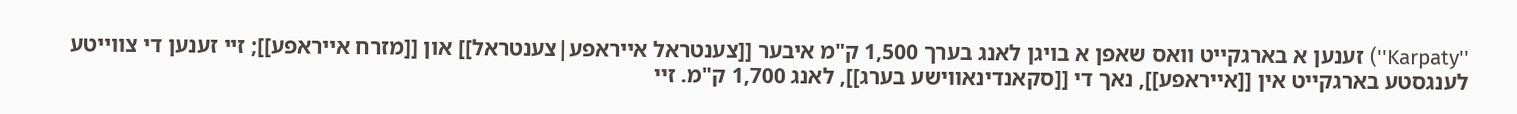''Karpaty'') זענען א בארגקייט וואס שאפן א בויגן לאנג בערך 1,500 ק"מ איבער [[צענטראל אייראפע|צענטראל]] און [[מזרח אייראפע]]; זיי זענען די צווייטע לענגסטע בארגקייט אין [[אייראפע]], נאך די [[סקאנדינאווישע בערג]], לאנג 1,700 ק"מ. זיי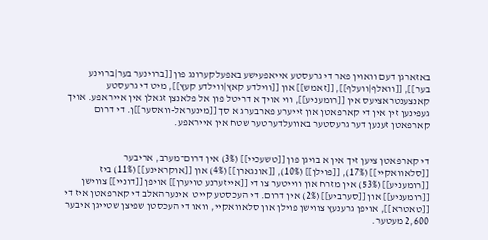באזארגן דעם וואוין פאר די גרעסטע אייאפעישע באפעלקערונג פון [[ברוינער בער|ברוינע בער]], [[וואלף|וועלף]], [[זאמש]] און [[ווילדע קאץ|ווילדע קעץ]], מיט די גרעסטע קאנצענטראציעס אין [[רומעניע]], ווי אויך א דריטל פון אל פלאנצן זגאלן אין אייראפע. אויך געפינען זין אין די קארפאטן און זייערע פארבערג א סך [[מינעראל-וואסער]]ן. די דרום קארפאטן זענען דער גרעסטער באוועלדערטער שטח אין אייראפע.


די קארפאטן ציען זיך אין א בויגן פון [[טשעכיי]] (3%) אין דרום־מערב, אריבער  [[סלאוואקיי]] (17%), [[פוילן]] (10%), [[אונגארן]] (4%) און [[אוקראינע]] (11%) ביז [[רומעניע]] (53%) אין מזרח און ווייטער צו די [[אייזערנע טויערן]] אויפן [[דוניי]] צווישן [[רומעניע]] און [[סערביע]] (2%) אין דרום. די העכסטע קייט  אינערהאלב די קארפאטן איז די [[טאטרא]], אויפן גרענעץ צווישן פוילן און סלאוואקיי, וואו די העכסטן שפיצן שטייגן איבער 2,600 מעטער.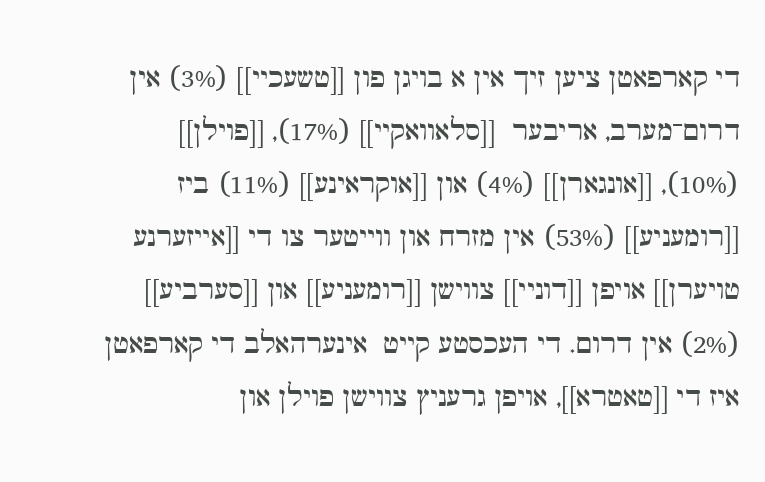די קארפאטן ציען זיך אין א בויגן פון [[טשעכיי]] (3%) אין דרום־מערב, אריבער  [[סלאוואקיי]] (17%), [[פוילן]] (10%), [[אונגארן]] (4%) און [[אוקראינע]] (11%) ביז [[רומעניע]] (53%) אין מזרח און ווייטער צו די [[אייזערנע טויערן]] אויפן [[דוניי]] צווישן [[רומעניע]] און [[סערביע]] (2%) אין דרום. די העכסטע קייט  אינערהאלב די קארפאטן איז די [[טאטרא]], אויפן גרעניץ צווישן פוילן און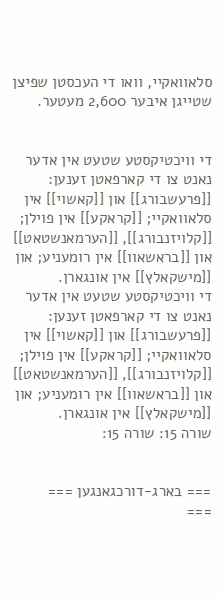סלאוואקיי, וואו די העכסטן שפיצן שטייגן איבער 2,600 מעטער.


די וויכטיקסטע שטעט אין אדער נאנט צו די קארפאטן זענען: [[פרעשבורג]] און [[קאשוי]] אין סלאוואקיי; [[קראקע]] אין פוילן; [[קלויזנבורג]], [[הערמאנשטאט]] און [[בראשאוו]] אין רומעניע; און [[מישקאלץ]] אין אונגארן.
די וויכטיקסטע שטעט אין אדער נאנט צו די קארפאטן זענען: [[פרעשבורג]] און [[קאשוי]] אין סלאוואקיי; [[קראקע]] אין פוילן; [[קלויזנבורג]], [[הערמאנשטאט]] און [[בראשאוו]] אין רומעניע; און [[מישקאלץ]] אין אונגארן.
שורה 15: שורה 15:


=== בארג-דורכגאנגען ===
===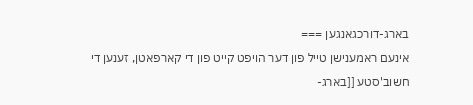בארג-דורכגאנגען ===
אינעם ראמענישן טייל פון דער הויפט קייט פון די קארפאטן, זענען די חשוב'סטע [[בארג-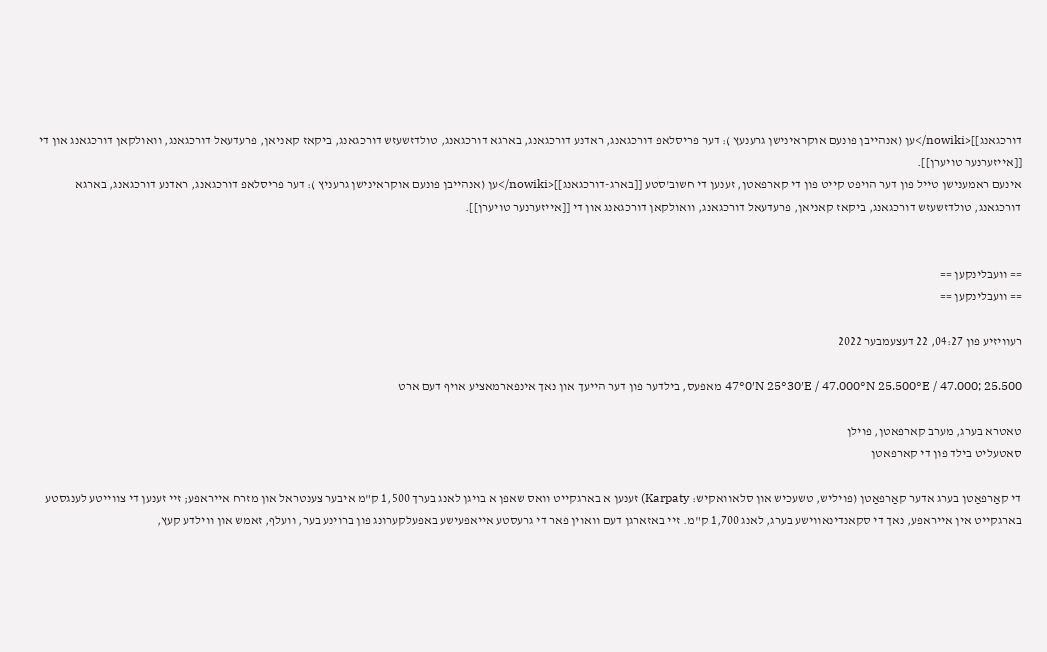דורכגאנג]]<nowiki/>ען (אנהייבן פונעם אוקראינישן גרענעץ ): דער פריסלאפ דורכגאנג, ראדנע דורכגאנג, בארגא דורכגאנג, טולדזשעזש דורכגאנג, ביקאז קאניאן, פרעדעאל דורכגאנג, וואולקאן דורכגאנג און די [[אייזערנער טויערן]].
אינעם ראמענישן טייל פון דער הויפט קייט פון די קארפאטן, זענען די חשוב'סטע [[בארג-דורכגאנג]]<nowiki/>ען (אנהייבן פונעם אוקראינישן גרעניץ ): דער פריסלאפ דורכגאנג, ראדנע דורכגאנג, בארגא דורכגאנג, טולדזשעזש דורכגאנג, ביקאז קאניאן, פרעדעאל דורכגאנג, וואולקאן דורכגאנג און די [[אייזערנער טויערן]].


== וועבלינקען ==
== וועבלינקען ==

רעוויזיע פון 04:27, 22 דעצעמבער 2022

47°0′N 25°30′E / 47.000°N 25.500°E / 47.000; 25.500 מאפעס, בילדער פון דער הייעך און נאך אינפארמאציע אויף דעם ארט

טאטרא בערג, מערב קארפאטן, פוילן
סאטעליט בילד פון די קארפאטן

די קאַרפאַטן בערג אדער קאַרפאַטן (פויליש, טשעכיש און סלאוואקיש: Karpaty) זענען א בארגקייט וואס שאפן א בויגן לאנג בערך 1,500 ק"מ איבער צענטראל און מזרח אייראפע; זיי זענען די צווייטע לענגסטע בארגקייט אין אייראפע, נאך די סקאנדינאווישע בערג, לאנג 1,700 ק"מ. זיי באזארגן דעם וואוין פאר די גרעסטע אייאפעישע באפעלקערונג פון ברוינע בער, וועלף, זאמש און ווילדע קעץ,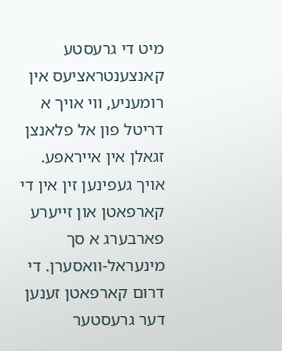מיט די גרעסטע קאנצענטראציעס אין רומעניע, ווי אויך א דריטל פון אל פלאנצן זגאלן אין אייראפע. אויך געפינען זין אין די קארפאטן און זייערע פארבערג א סך מינעראל-וואסערן. די דרום קארפאטן זענען דער גרעסטער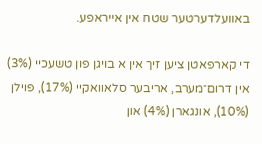באוועלדערטער שטח אין אייראפע.

די קארפאטן ציען זיך אין א בויגן פון טשעכיי (3%) אין דרום־מערב, אריבער סלאוואקיי (17%), פוילן (10%), אונגארן (4%) און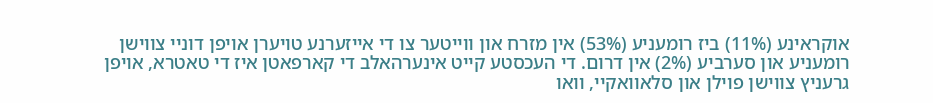אוקראינע (11%) ביז רומעניע (53%) אין מזרח און ווייטער צו די אייזערנע טויערן אויפן דוניי צווישן רומעניע און סערביע (2%) אין דרום. די העכסטע קייט אינערהאלב די קארפאטן איז די טאטרא, אויפן גרעניץ צווישן פוילן און סלאוואקיי, וואו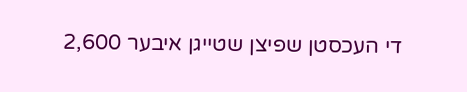די העכסטן שפיצן שטייגן איבער 2,600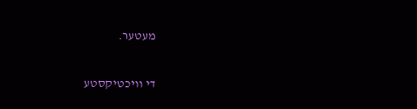מעטער.

די וויכטיקסטע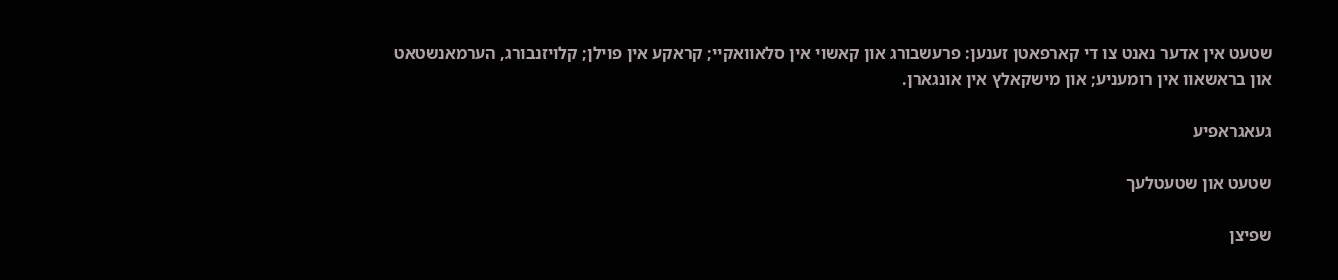שטעט אין אדער נאנט צו די קארפאטן זענען: פרעשבורג און קאשוי אין סלאוואקיי; קראקע אין פוילן; קלויזנבורג, הערמאנשטאט און בראשאוו אין רומעניע; און מישקאלץ אין אונגארן.

געאגראפיע

שטעט און שטעטלעך

שפיצן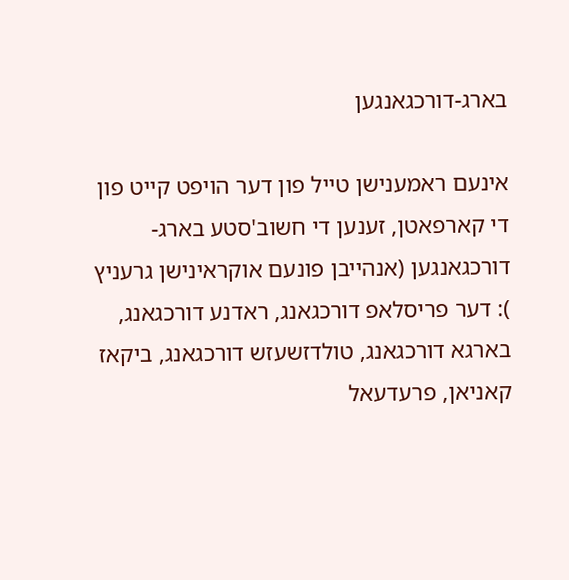בארג-דורכגאנגען

אינעם ראמענישן טייל פון דער הויפט קייט פון די קארפאטן, זענען די חשוב'סטע בארג-דורכגאנגען (אנהייבן פונעם אוקראינישן גרעניץ ): דער פריסלאפ דורכגאנג, ראדנע דורכגאנג, בארגא דורכגאנג, טולדזשעזש דורכגאנג, ביקאז קאניאן, פרעדעאל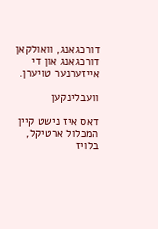דורכגאנג, וואולקאן דורכגאנג און די אייזערנער טויערן.

וועבלינקען

דאס איז נישט קיין המכלול ארטיקל, בלויז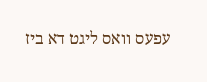עפעס וואס ליגט דא ביז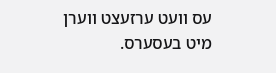עס וועט ערזעצט ווערן מיט בעסערס.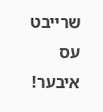שרייבט עס איבער!